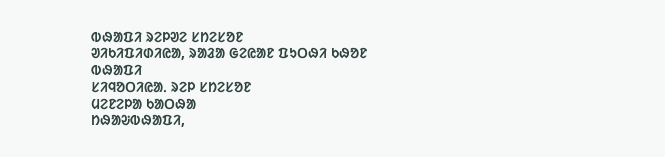ᱵᱷᱟᱯᱤ ᱨᱮᱞᱣᱮ ᱥᱴᱮᱥᱚᱱ
ᱣᱤᱠᱤᱯᱤᱰᱤᱭᱟ, ᱨᱟᱲᱟ ᱜᱮᱭᱟᱱ ᱯᱩᱛᱷᱤ ᱠᱷᱚᱱ
ᱵᱷᱟᱯᱤ
ᱥᱤᱧᱚᱛᱤᱭᱟᱹ ᱨᱮᱞ ᱥᱴᱮᱥᱚᱱ
ᱢᱮᱱᱮᱞᱟ ᱠᱟᱛᱷᱟ
ᱴᱷᱟᱶᱵᱷᱟᱯᱤ,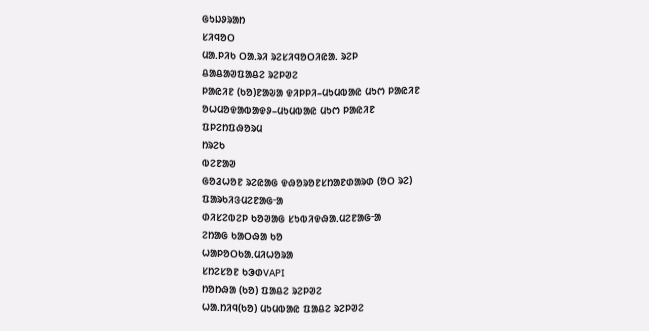ᱜᱩᱡᱽᱨᱟᱴ
ᱥᱤᱧᱚᱛ
ᱢᱟᱹᱞᱤᱠ ᱛᱟᱹᱨᱤ ᱨᱮᱥᱤᱧᱚᱛᱤᱭᱟᱹ ᱨᱮᱞ
ᱪᱟᱪᱟᱣᱯᱟᱪᱮ ᱨᱮᱞᱣᱮ
ᱞᱟᱭᱤᱱ (ᱠᱚ)ᱱᱟᱶᱟ ᱫᱤᱞᱞᱤ–ᱢᱩᱢᱵᱟᱭ ᱢᱩᱬ ᱞᱟᱭᱤᱱ
ᱚᱦᱢᱚᱫᱟᱵᱟᱫᱽ–ᱢᱩᱢᱵᱟᱭ ᱢᱩᱬ ᱞᱟᱭᱤᱱ
ᱯᱞᱮᱴᱯᱷᱚᱨᱢ
ᱴᱨᱮᱠ
ᱵᱮᱱᱟᱣ
ᱜᱚᱲᱦᱚᱱ ᱨᱮᱭᱟᱜ ᱫᱷᱚᱨᱚᱱᱥᱴᱟᱱᱰᱟᱨᱰ (ᱚᱛ ᱨᱮ)
ᱯᱟᱨᱠᱤᱝᱢᱮᱱᱟᱜᱼᱟ
ᱰᱤᱥᱮᱵᱮᱞ ᱠᱚᱣᱟᱜ ᱥᱩᱵᱤᱫᱷᱟᱹᱢᱮᱱᱟᱜᱼᱟ
ᱮᱴᱟᱜ ᱠᱟᱛᱷᱟ ᱠᱚ
ᱦᱟᱞᱚᱛᱠᱟᱹᱢᱤᱦᱚᱨᱟ
ᱥᱴᱮᱥᱚᱱ ᱠᱳᱰVAPI
ᱴᱚᱴᱷᱟ (ᱠᱚ) ᱯᱟᱪᱮ ᱨᱮᱞᱣᱮ
ᱦᱟᱹᱴᱤᱧ(ᱠᱚ) ᱢᱩᱢᱵᱟᱭ ᱯᱟᱪᱮ ᱨᱮᱞᱣᱮ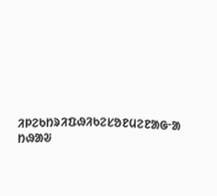ᱤᱞᱮᱠᱴᱨᱤᱯᱷᱤᱠᱮᱥᱚᱱᱢᱮᱱᱟᱜᱼᱟ
ᱴᱷᱟᱶ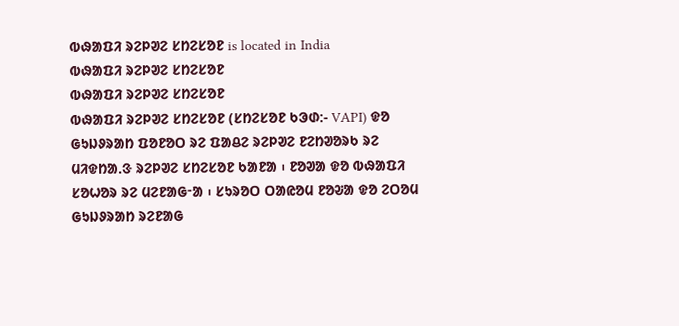ᱵᱷᱟᱯᱤ ᱨᱮᱞᱣᱮ ᱥᱴᱮᱥᱚᱱ is located in India
ᱵᱷᱟᱯᱤ ᱨᱮᱞᱣᱮ ᱥᱴᱮᱥᱚᱱ
ᱵᱷᱟᱯᱤ ᱨᱮᱞᱣᱮ ᱥᱴᱮᱥᱚᱱ
ᱵᱷᱟᱯᱤ ᱨᱮᱞᱣᱮ ᱥᱴᱮᱥᱚᱱ (ᱥᱴᱮᱥᱚᱱ ᱠᱳᱰ:- VAPI) ᱫᱚ ᱜᱩᱡᱽᱨᱟᱴ ᱯᱚᱱᱚᱛ ᱨᱮ ᱯᱟᱪᱮ ᱨᱮᱞᱣᱮ ᱱᱮᱴᱣᱚᱨᱠ ᱨᱮ ᱢᱤᱫᱴᱟᱹᱝ ᱨᱮᱞᱣᱮ ᱥᱴᱮᱥᱚᱱ ᱠᱟᱱᱟ ᱾ ᱱᱚᱣᱟ ᱫᱚ ᱵᱷᱟᱯᱤ ᱥᱚᱦᱚᱨ ᱨᱮ ᱢᱮᱱᱟᱜᱼᱟ ᱾ ᱥᱩᱨᱚᱛ ᱛᱟᱭᱚᱢ ᱱᱚᱶᱟ ᱫᱚ ᱮᱛᱚᱢ ᱜᱩᱡᱽᱨᱟᱴ ᱨᱮᱱᱟᱜ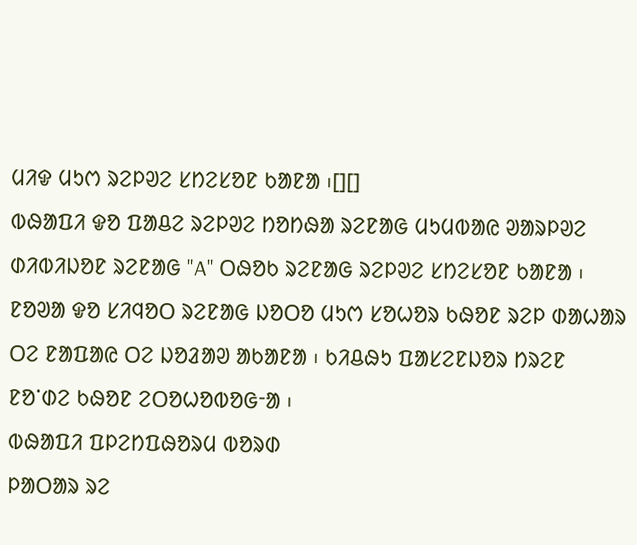ᱢᱤᱫ ᱢᱩᱬ ᱨᱮᱞᱣᱮ ᱥᱴᱮᱥᱚᱱ ᱠᱟᱱᱟ ᱾[][]
ᱵᱷᱟᱯᱤ ᱫᱚ ᱯᱟᱪᱮ ᱨᱮᱞᱣᱮ ᱴᱚᱴᱷᱟ ᱨᱮᱱᱟᱜ ᱢᱩᱢᱵᱟᱭ ᱣᱟᱨᱞᱣᱮ ᱰᱤᱵᱤᱡᱚᱱ ᱨᱮᱱᱟᱜ "A" ᱛᱷᱚᱠ ᱨᱮᱱᱟᱜ ᱨᱮᱞᱣᱮ ᱥᱴᱮᱥᱚᱱ ᱠᱟᱱᱟ ᱾ ᱱᱚᱣᱟ ᱫᱚ ᱥᱤᱧᱚᱛ ᱨᱮᱱᱟᱜ ᱡᱚᱛᱚ ᱢᱩᱬ ᱥᱚᱦᱚᱨ ᱠᱷᱚᱱ ᱨᱮᱞ ᱰᱟᱦᱟᱨ ᱛᱮ ᱱᱟᱯᱟᱭ ᱛᱮ ᱡᱚᱲᱟᱣ ᱟᱠᱟᱱᱟ ᱾ ᱠᱤᱪᱷᱩ ᱯᱟᱥᱮᱱᱡᱚᱨ ᱴᱨᱮᱱ ᱱᱚᱸᱰᱮ ᱠᱷᱚᱱ ᱮᱛᱚᱦᱚᱵᱚᱜᱼᱟ ᱾
ᱵᱷᱟᱯᱤ ᱯᱞᱮᱴᱯᱷᱚᱨᱢ ᱵᱚᱨᱰ
ᱞᱟᱛᱟᱨ ᱨᱮ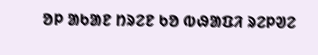ᱚᱞ ᱟᱠᱟᱱ ᱴᱨᱮᱱ ᱠᱚ ᱵᱷᱟᱯᱤ ᱨᱮᱞᱣᱮ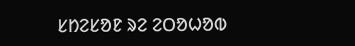ᱥᱴᱮᱥᱚᱱ ᱨᱮ ᱮᱛᱚᱦᱚᱵ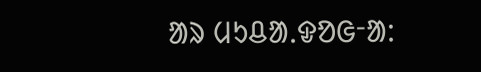ᱟᱨ ᱢᱩᱪᱟᱹᱫᱚᱜᱼᱟ: